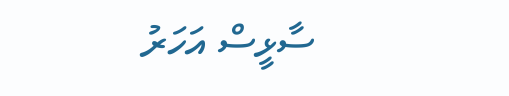ސާޅީސް އަހަރު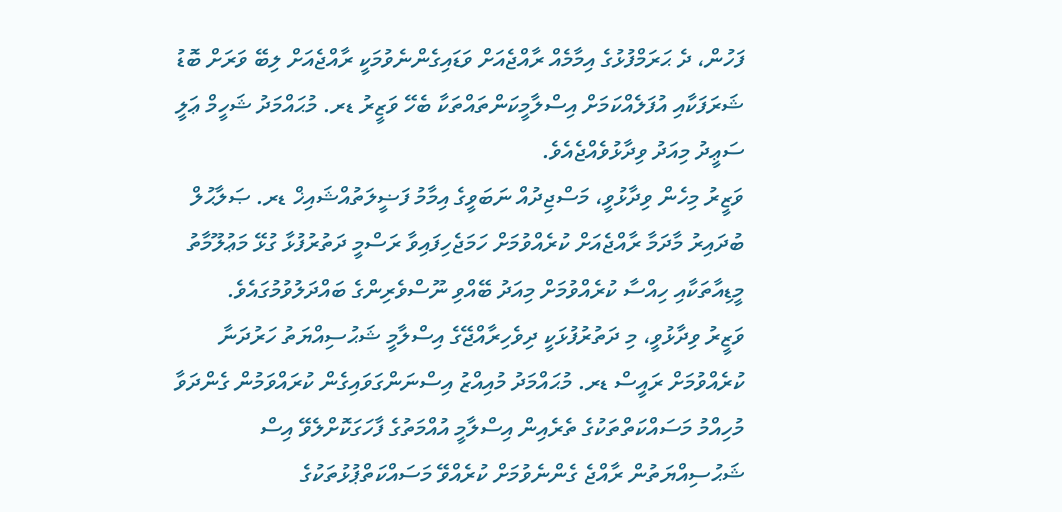ފަހުން، ދެ ޙަރަމްފުޅުގެ އިމާމެއް ރާއްޖެއަށް ވަޑައިގެންނެވުމަކީ ރާއްޖެއަށް ލިބޭ ވަރަށް ބޮޑު ޝަރަފަކާއި އުފަލެއްކަމަށް އިސްލާމީކަންތައްތަކާ ބެހޭ ވަޒީރު ޑރ. މުޙައްމަދު ޝަހީމް ޢަލީ ސަޢީދު މިއަދު ވިދާޅުވެއްޖެއެވެ.
ވަޒީރު މިހެން ވިދާޅުވީ، މަސްޖިދުއް ނަބަވީގެ އިމާމު ފަޟީލަތުއްޝައިޚް ޑރ. ޞަލާޙުލް ބުދައިރު މާދަމާ ރާއްޖެއަށް ކުރެއްވުމަށް ހަމަޖެހިފައިވާ ރަސްމީ ދަތުރުފުޅާ ގުޅޭ މަޢުލޫމާތު މީޑިއާތަކާއި ހިއްސާ ކުރެއްވުމަށް މިއަދު ބޭއްވި ނޫސްވެރިންގެ ބައްދަލުވުމުގައެވެ.
ވަޒީރު ވިދާޅުވީ، މި ދަތުރުފުޅަކީ ދިވެހިރާއްޖޭގެ އިސްލާމީ ޝަޙުސިއްޔަތު ހަރުދަނާ ކުރެއްވުމަށް ރައީސް ޑރ. މުޙައްމަދު މުއިއްޒު އިސްނަންގަވައިގެން ކުރައްވަމުން ގެންދަވާ މުހިއްމު މަސައްކަތްތަކުގެ ތެރެއިން އިސްލާމީ އުއްމަތުގެ ފާހަގަކޮށްލެވޭ އިސް ޝަޙުސިއްޔަތުން ރާއްޖެ ގެންނެވުމަށް ކުރެއްވޭ މަސައްކަތްޕުޅުތަކުގެ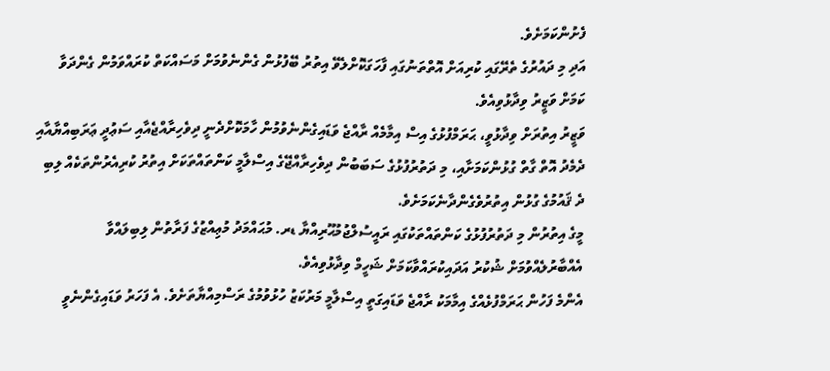ފެށުންކަމަށެވެ.
އަދި މި ދައުރުގެ ތެރޭގައި ކުރިއަށް އޮތްތަނުގައި ފާހަގަކޮށްލެވޭ އިތުރު ބޭފުޅުން ގެންނެވުމަށް މަސައްކަތް ކުރައްވަމުން ގެންދަވާ ކަމަށް ވަޒީރު ވިދާޅުވިއެވެ.
ވަޒީރު އިތުރަށް ވިދާޅުވީ، ޙަރަމްފުޅުގެ އިސް އިމާމެއް ރާއްޖެ ވަޑައިގެންނެވުމުން ހާމަކޮށްދެނީ ދިވެހިރާއްޖެއާއި ސަޢުދީ ޢަރަބިއްޔާއާއި ދެމެދު އޮތް ގާތް ގުޅުންކަމަށާއި، މި ދަތުރުފުޅުގެ ސަބަބުން ދިވެހިރާއްޖޭގެ އިސްލާމީ ކަންތައްތަކަށް އިތުރު ކުރިއެރުންތަކެއް ލިބި ދެ ޤައުމުގެ ގުޅުން އިތުރުވެގެންދާނެކަމަށެވެ.
މީގެ އިތުރުން މި ދަތުރުފުޅުގެ ކަންތައްތަކުގައި ރައީސުލްޖުމުޙޫރިއްޔާ ޑރ. މުޙައްމަދު މުޢިއްޒުގެ ފަރާތުން ލިބިލައްވާ އެއްބާރުލެއްވުމަށް ޝުކުރު އަދައިކުރައްވާކަމަށް ޝަހީމް ވިދާޅުވިއެވެ.
އެންމެ ފަހުން ޙަރަމްފުޅެއްގެ އިމާމަކު ރާއްޖެ ވަޑައިގަތީ އިސްލާމީ މަރުކަޒު ހުޅުވުމުގެ ރަސްމިއްޔާތަށެވެ. އެ ފަހަރު ވަޑައިގެންނެވީ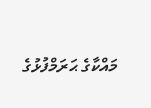މައްކާގެ ޙަރަމްފުޅުގެ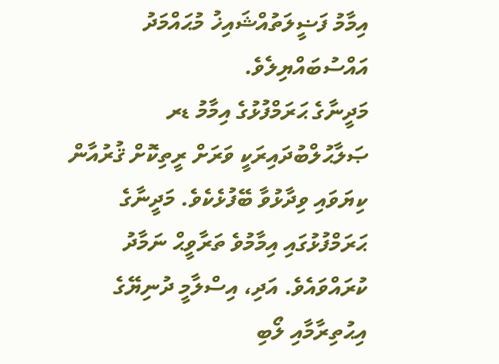އިމާމު ފަޟީލަތުއްޝައިޚު މުޙައްމަދު އައްސުބައްޔިލެވެ.
މަދީނާގެ ޙަރަމްފުޅުގެ އިމާމު ޑރ ޞަލާޙުލްބުދައިރަކީ ވަރަށް ރީތިކޮށް ޤުރުއާން ކިޔަވައި ވިދާޅުވާ ބޭފުޅެކެވެ. މަދީނާގެ ޙަރަމްފުޅުގައި އިމާމުވެ ތަރާވީޙް ނަމާދު ކުރައްވައެވެ. އަދި، އިސްލާމީ ދުނިޔޭގެ އިޙުތިރާމާއި ލޯބި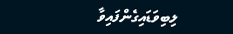ލިބިވަޑައިގެންފައިވާ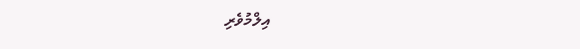އިލްމުވެރި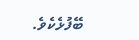ބޭފުޅެކެވެ.